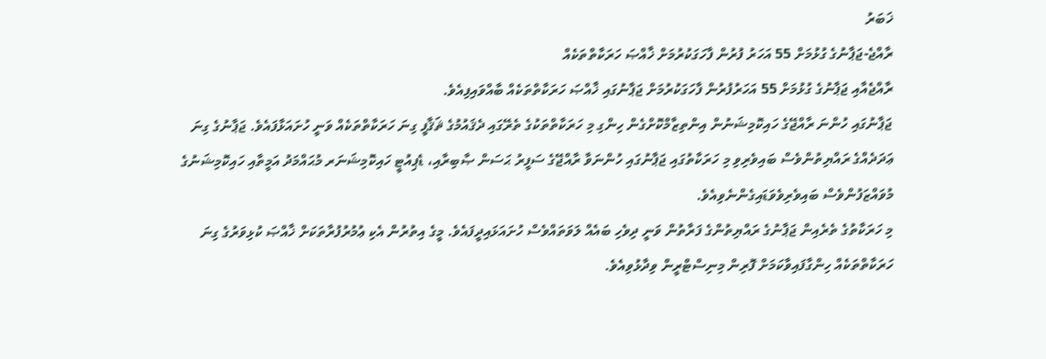ޚަބަރު
ރާއްޖެ-ޖަޕާނުގެ ގުޅުމަށް 55 އަހަރު ފުރުން ފާހަގަކުރުމަށް ޚާއްޞަ ހަރަކާތްތަކެއް
ރާއްޖެއާއި ޖަޕާނުގެ ގުޅުމަށް 55 އަހަރުފުރުން ފާހަގަކުރުމަށް ޖަޕާނުގައި ޚާއްޞަ ހަރަކާތްތަކެއް ބާއްވައިފިއެވެ.
ޖަޕާނުގައި ހުންނަ ރާއްޖޭގެ ހައިކޮމިޝަނުން އިންތިޒާމްކޮށްގެން ހިންގި މި ހަރަކާތްތަކުގެ ތެރޭގައި ދެޤައުމުގެ ޘަޤާފީ ގިނަ ހަރަކާތްތަކެއް ވަނީ ހުށައަޅާފައެވެ. ޖަޕާނުގެ ގިނަ ޢަދަދެއްގެ ރައްޔިތުންވެސް ބައިވެރިވި މި ހަރަކާތުގައި ޖަޕާނުގައި ހުންނަވާ ރާއްޖޭގެ ސަފީރު ޙަސަން ޞާބިރާއި، ޑެޕިއުޓީ ހައިކޮމިޝަނަރ މުޙައްމަދު އަމީތާއި ހައިކޮމިޝަނުގެ މުވައްޒަފުންވެސް ބައިވެރިވެވަޑައިގެންނެވިއެވެ.
މި ހަރަކާތުގެ ތެރެއިން ޖަޕާނުގެ ރައްޔިތުންގެ ފަރާތުން ވަނީ ދިވެހި ބައެއް ލަވަތައްވެސް ހުށައަޅައިދީފައެވެ. މީގެ އިތުރުން އެކި ޢުމުރުފުރާތަކަށް ޚާއްޞަ ކުޅިވަރުގެ ގިނަ ހަރަކާތްތަކެއް ހިންގާފައިވާކަމަށް ފޮރިން މިނިސްޓްރީން ވިދާޅުވިއެވެ.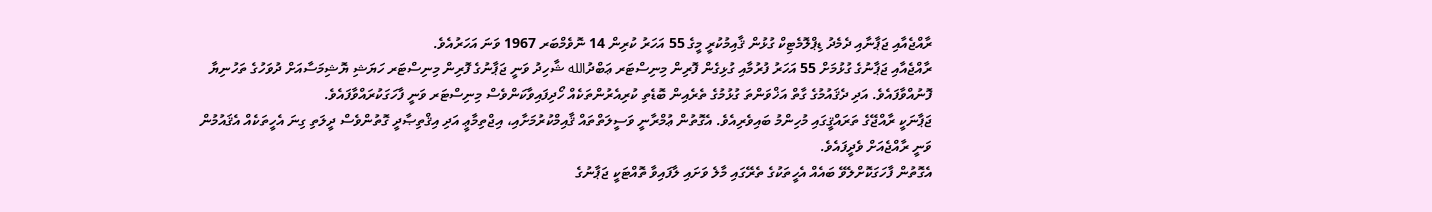ރާއްޖެއާއި ޖަޕާނާއި ދެމެދު ޑިޕްލޮމެޓިކް ގުޅުން ޤާއިމުކުރީ މީގެ 55 އަހަރު ކުރިން 14 ނޮވެމްބަރ 1967 ވަނަ އަހަރުއެވެ.
ރާއްޖެއާއި ޖަޕާނުގެ ގުޅުމަށް 55 އަހަރު ފުރުމާއި ގުޅިގެން ފޮރިން މިނިސްޓަރ ޢަބްދުالله ޝާހިދު ވަނީ ޖަޕާނުގެ ފޮރިން މިނިސްޓަރ ހަޔަޝި ޔޮޝިމަސާއަށް ދުވަހުގެ ތަހުނިޔާ ފޮނުއްވާފައެވެ. އަދި ދެޤައުމުގެ ގާތް އަޚްވަންތަ ގުޅުމުގެ ތެރެއިން ބޮޑެތި ކުރިއެރުންތަކެއް ހޯދިފައިވާކަންވެސް މިނިސްޓަރ ވަނީ ފާހަގަކުރައްވާފައެވެ.
ޖަޕާނަކީ ރާއްޖޭގެ ތަރައްޤީގައި މުހިންމު ބައިވެރިއެވެ. އެގޮތުން ޢުމްރާނީ ވަސީލަތްތައް ޤާއިމްކުރުމަށާއި، އިޖްތިމާޢީ އަދި އިޤްތިޞާދީ ގޮތުންވެސް ދީލަތި ގިނަ އެހީތަކެއް އެޤައުމުން ވަނީ ރާއްޖެއަށް ވެދީފައެވެ.
އެގޮތުން ފާހަގަކޮށްލެވޭ ބައެއް އެހީތަކުގެ ތެރޭގައި މާލެ ވަށައި ލާފައިވާ ތޮއްޓަކީ ޖަޕާނުގެ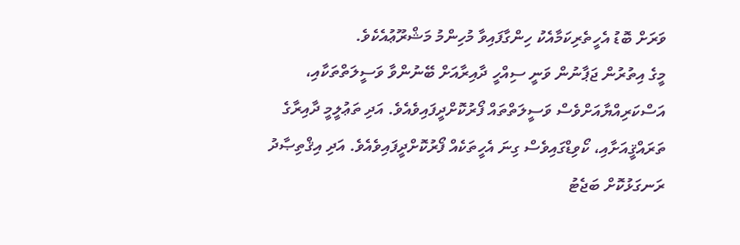ވަރަށް ބޮޑު އެހީތެރިކަމާއެކު ހިންގާފައިވާ މުހިންމު މަޝްރޫޢުއެކެވެ.
މީގެ އިތުރުން ޖަޕާނުން ވަނީ ސިއްހީ ދާއިރާއަށް ބޭނުންވާ ވަސީލަތްތަކާއި، އަސްކަރިއްޔާއަށްވެސް ވަސީލަތްތައް ފޯރުކޮށްދީފައިވެއެވެ. އަދި ތަޢުލީމީ ދާއިރާގެ ތަރައްޤީއަށާއި، ކޯވިޑްގައިވެސް ގިނަ އެހީތަކެއް ފޯރުކޮށްދީފައިވެއެވެ. އަދި އިޤްތިޞާދު ރަނގަޅުކޮށް ބަޖެޓު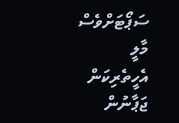ސަޕޯޓަށްވެސް މާލީ އެހީތެރިކަން ޖަޕާނުން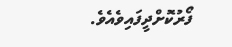ފޯރުކޮށްދީފައިވެއެވެ.